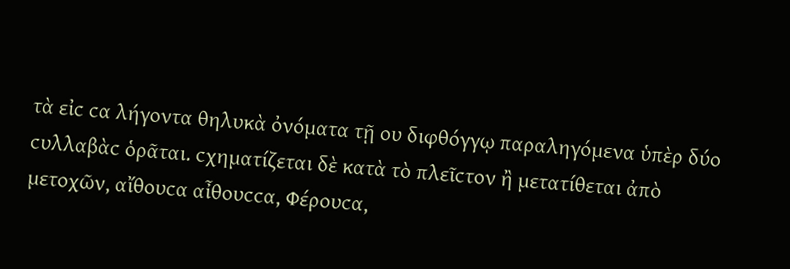τὰ εἰϲ ϲα λήγοντα θηλυκὰ ὀνόματα τῇ ου διφθόγγῳ παραληγόμενα ὑπὲρ δύο ϲυλλαβὰϲ ὁρᾶται. ϲχηματίζεται δὲ κατὰ τὸ πλεῖϲτον ἢ μετατίθεται ἀπὸ μετοχῶν, αἴθουϲα αἶθουϲϲα, Φέρουϲα,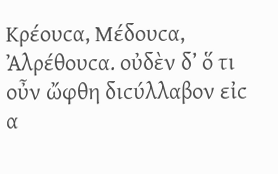Κρέουϲα, Μέδουϲα, Ἀλρέθουϲα. οὐδὲν δ’ ὅ τι οὖν ὤφθη διϲύλλαβον εἰϲ α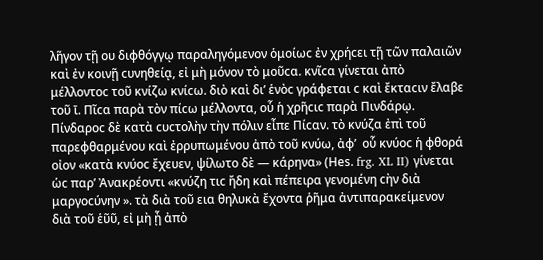λῆγον τῇ ου διφθόγγῳ παραληγόμενον ὁμοίωϲ ἐν χρήϲει τῇ τῶν παλαιῶν καὶ ἐν κοινῇ ϲυνηθείᾳ, εἰ μὴ μόνον τὸ μοῦϲα. κνῖϲα γίνεται ἀπὸ μέλλοντοϲ τοῦ κνίζω κνίϲω. διὸ καὶ δι’ ἑνὸϲ γράφεται ϲ καὶ ἔκταϲιν ἔλαβε τοῦ ῑ. Πῖϲα παρὰ τὸν πίϲω μέλλοντα, οὗ ἡ χρῆϲιϲ παρὰ Πινδάρῳ. Πίνδαροϲ δὲ κατὰ ϲυϲτολὴν τὴν πόλιν εἶπε Πίϲαν. τὸ κνύζα ἐπὶ τοῦ παρεφθαρμένου καὶ ἐρρυπωμένου ἀπὸ τοῦ κνύω, ἀφ’  οὗ κνύοϲ ἡ φθορά οἰον «κατὰ κνύοϲ ἔχευεν, ψίλωτο δὲ — κάρηνα» (Ηes. frg. XL II) γίνεται ὡϲ παρ’ Ἀνακρέοντι «κνύζη τιϲ ἤδη καὶ πέπειρα γενομένη ϲὴν διὰ μαργοϲύνην ». τὰ διὰ τοῦ εια θηλυκὰ ἔχοντα ῥῆμα ἀντιπαρακείμενον διὰ τοῦ ἑῦῦ, εἰ μὴ ᾖ ἀπὸ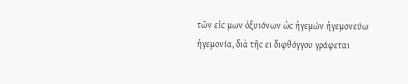τῶν εἰϲ μων ὀξυιόνων ὡϲ ἡγεμών ἡγεμονεύω ἡγεμονία, διὰ τῆϲ ει διφθόγγου γράφεται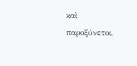καὶ παροξύνετοι,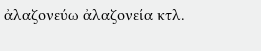ἀλαζονεύω ἀλαζονεία κτλ.